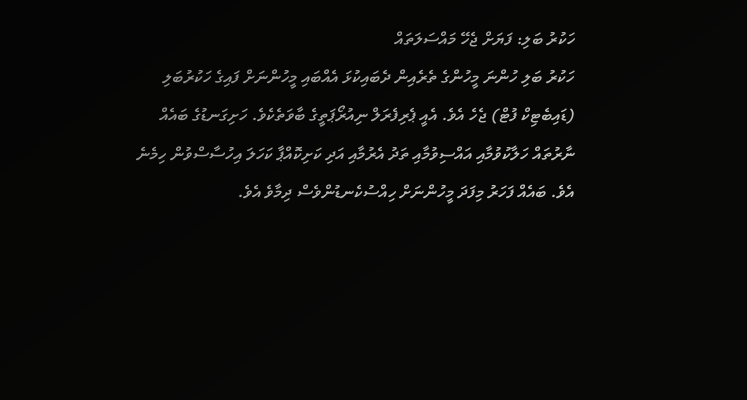ހަކުރު ބަލި: ފަޔަށް ޖެހޭ މައްސަލަތައް
ހަކުރު ބަލި ހުންނަ މީހުންގެ ތެރެއިން ދެބައިކުޅަ އެއްބައި މީހުންނަށް ފައިގެ ހަކުރުބަލި (ޑައިބެޓިކް ފުޓް) ޖެހެ އެވެ. އެއީ ޕެރިފެރަލް ނިއުރޯޕަތީގެ ބާވަތެކެވެ. ހަށިގަނޑުގެ ބައެއް ނާރުތައް ހަލާކުވުމާއި އައްސިވުމާއި ތަދު އެރުމާއި އަދި ކަށިކޮއްޕާ ކަހަލަ އިހުސާސްވުން ހިމެނެ އެވެ. ބައެއް ފަހަރު މިފަދަ މީހުންނަށް ހިއްސުކެނޑުންވެސް ދިމާވެ އެވެ.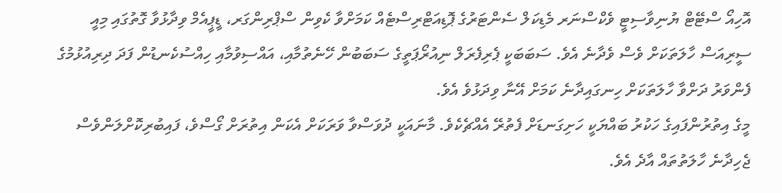އޮހިއޯ ސްޓޭޓް ޔުނިވާސިޓީ ވެކްސްނަރ މެޑިކަލް ސެންޓަރުގެ ޕޮޑިއަޓްރިސްޓެއް ކަމަށްވާ ކެވިން ސްޕްރިންގަރ، ޑީޕީއެމް ވިދާޅުވާ ގޮތުގައި މިއީ ސީރިއަސް ހާލަތަކަށް ވެސް ވެދާނެ އެވެ. ސަބަބަކީ ޕެރިފެރަލް ނިއުރޯޕަތީގެ ސަބަބުން ހޭނެތުމާއި، އައްސިވުމާއި ހިއްސުކެނޑުން ފަދަ ދިރިއުޅުމުގެ ފެންވަރު ދަށްވާ ހާލަތަކަށް ހިނގައިދާނެ ކަމަށް އޭނާ ވިދަޅުވެ އެވެ.
މީގެ އިތުރުންފައިގެ ހަކުރު ބައްޔަކީ ހަށިގަނޑަށް ފެތުރޭ އެއްޗެކެވެ. މާނައަކީ ދުވަސްވާ ވަރަކަށް އެކަން އިތުރަށް ގޯސްވެ، ފައިބުރިކޮށްލަންވެސް ޖެހިދާނެ ހާލަތުތައް އާދެ އެވެ.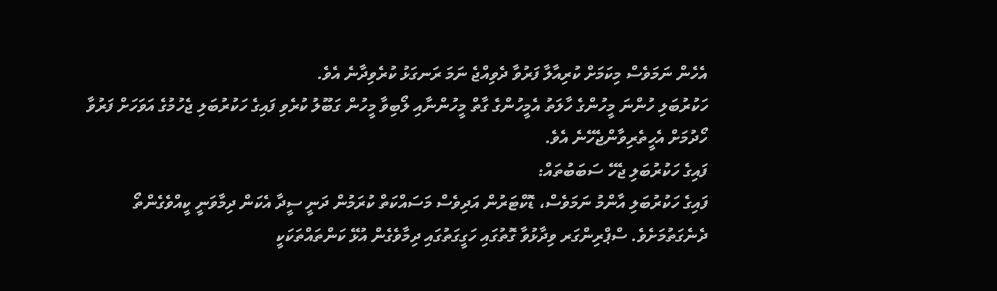އެހެން ނަމަވެސް މިކަމަށް ކުރިއާލާ ފަރުވާ ދެވިއްޖެ ނަމަ ރަނގަޅު ކުރެވިދާނެ އެވެ.
ހަކުރުބަލި ހުންނަ މީހުންގެ ހާލަތު އެމީހުންގެ ގާތް މީހުންނާއި ލޯބިވާ މީހުން ގަބޫލު ކުރެވި ފައިގެ ހަކުރުބަލި ޖެހުމުގެ އަވަހަށް ފަރުވާ ހޯދުމަށް އެހީތެރިވާންޖެހޭނެ އެވެ.
ފައިގެ ހަކުރުބަލި ޖެހޭ ސަބަބުތައް:
ފައިގެ ހަކުރުބަލި އާންމު ނަމަވެސް، ޑޮކްޓަރުން އަދިވެސް މަސައްކަތް ކުރަމުން ދަނީ ސީދާ އެކަން ދިމާވަނީ ކީއްވެގެންތޯ ދެނެގަތުމަށެވެ. ސްޕްރިންގަރ ވިދާޅުވާ ގޮތުގައި ހަގީގަތުގައި ދިމާވެގެން އުޅޭ ކަންތައްތަކަކީ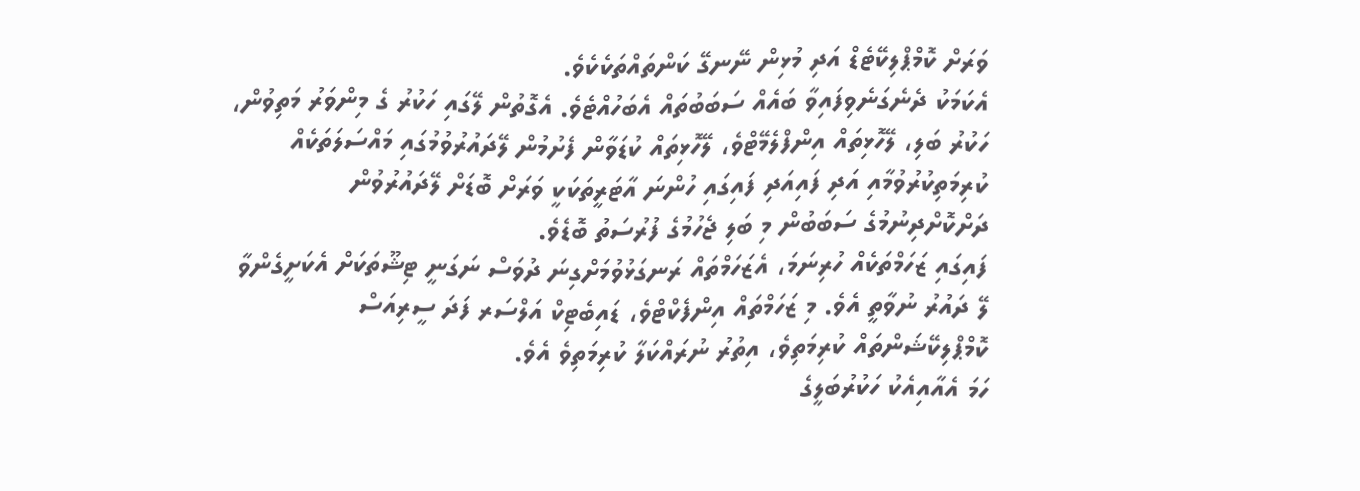ވަރަށް ކޮމްޕްލިކޭޓެޑް އަދި މުޅިން ނޭނގޭ ކަންތައްތަކެކެވެ.
އެކަމަކު ދެނެގަނެވިފައިވާ ބައެއް ސަބަބުތައް އެބަހުއްޓެވެ. އެގޮތުން ލޭގައި ހަކުރު ގެ މިންވަރު މަތިވުން، ހަކުރު ބަލި، ލޭހޮޅިތައް އިންފްލެމޭޓްވެ، ލޭހޮޅިތައް ކުޑަވާން ފެށުމުން ލޭދައުރުވުމުގައި މައްސަލަތަކެއް ކުރިމަތިކުރުވުމާއި އަދި ފައިއަދި ފައިގައި ހުންނަ އާޓަރީތަކަކީ ވަރަށް ބޮޑަށް ލޭދައުރުވުން ދަށްކޮށްދިނުމުގެ ސަބަބުން މި ބަލި ޖެހުމުގެ ފުރުސަތު ބޮޑެވެ.
ފައިގައި ޒަހަމްތަކެއް ހުރިނަމަ، އެޒަހަމްތައް ރަނގަޅުވުމަށްގިނަ ދުވަސް ނަގަނީ ޓިޝޫތަކަށް އެކަށީގެންވާ ލޭ ދައުރު ނުވާތީ އެވެ. މި ޒަހަމްތައް އިންފެކްޓްވެ، ޑައިބެޓިކް އަލްސަރ ފަދަ ސީރިއަސް ކޮމްޕްލިކޭޝަންތައް ކުރިމަތިވެ، އިތުރު ނުރައްކަލާ ކުރިމަތިވެ އެވެ.
ހަމަ އެއާއިއެކު ހަކުރުބަލީގެ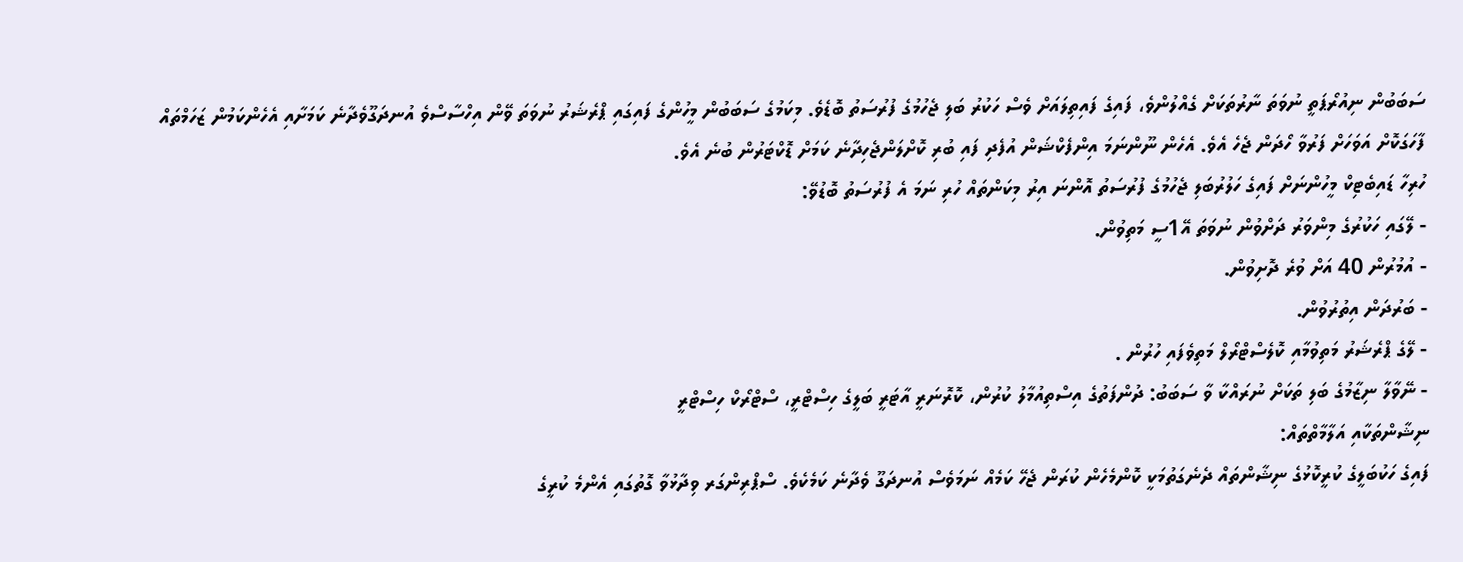ސަބަބުން ނިއުރޯޕަތީ ނުވަތަ ނާރުތަކަށް ގެއްލުންވެ، ފައިގެ ފައިތިލައަށް ވެސް ހަކުރު ބަލި ޖެހުމުގެ ފުރުސަތު ބޮޑެވެ. މިކަމުގެ ސަބަބުން މީހުންގެ ފައިގައި ޕްރެޝަރު ނުވަތަ ވޭން އިހްސާސްވެ އުނދަގޫވެދާނެ ކަމަށާއި އެހެންކަމުން ޒަހަމްތައް ފާހަގަކޮށް އަވަހަށް ފަރުވާ ހޯދަން ޖެހެ އެވެ. އެހެން ނޫންނަމަ އިންފެކްޝަން އުފެދި ފައި ބުރި ކޮށްލަންޖެހިދާނެ ކަމަށް ޑޮކްޓަރުން ބުނެ އެވެ.
ހުރިހާ ޑައިބެޓިކް މީހުންނަށް ފައިގެ ހަލުރުބަލި ޖެހުމުގެ ފުރުސަތު އޮންނަ އިރު މިކަންތައް ހުރި ނަމަ އެ ފުރުސަތު ބޮޑުވޭ:
- ލޭގައި ހަކުރުގެ މިންވަރު ދަށްވުން ނުވަތަ އޭ1ސީ މަތިވުން.
- އުމުރުން 40 އަށް ވުރެ ދޮށިވުން.
- ބަރުދަން އިތުރުވުން.
- ލޭގެ ޕްރެޝަރު މަތިވުމާއި ކޮލެސްޓްރޯލް މަތިވެފައި ހުރުން .
- ނޭވާލާ ނިޒާމުގެ ބަލި ތަކަށް ނުރައްކާ ވާ ސަބަބު: ދުންފަތުގެ އިސްތިއުމާލު ކުރުން، ކޮރޮނަރީ އާޓަރީ ބަލީގެ ހިސްޓްރީ، ސްޓްރޯކް ހިސްޓްރީ
ނިޝާންތަކާއި އަލާމާތްތައް:
ފައިގެ ހަކުބަލީގެ ކުރީކޮޅުގެ ނިޝާންތައް ދެނެގަތުމަކީ ކޮންމެހެން ކުރަން ޖެހޭ ކަމެއް ނަމަވެސް އުނދަގޫ ވެދާނެ ކަމެކެވެ. ސްޕްރިންގަރ ވިދާޅުވާ ގޮތުގައި އެންމެ ކުރީގެ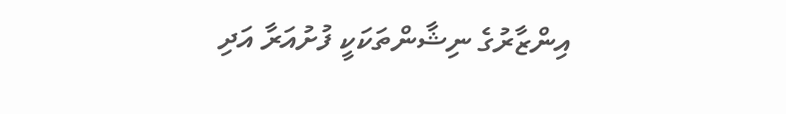އިންޒާރުގެ ނިޝާންތަކަކީ ފުށުއަރާ އަދި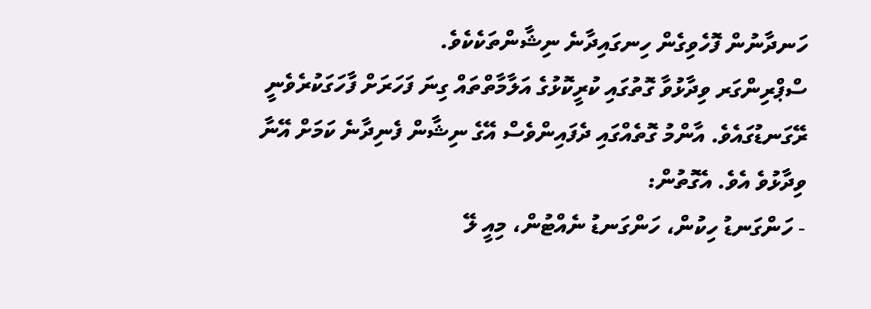ހަނދާނުން ފޮހެވިގެން ހިނގައިދާނެ ނިޝާންތަކެކެވެ.
ސްޕްރިންގަރ ވިދާޅުވާ ގޮތުގައި ކުރީކޮޅުގެ އަލާމާތްތައް ގިނަ ފަހަރަށް ފާހަގަކުރެވެނީ ރޭގަނޑުގައެވެ. އާންމު ގޮތެއްގައި ދެފައިންވެސް އޭގެ ނިޝާން ފެނިދާނެ ކަމަށް އޭނާ ވިދާޅުވެ އެވެ. އެގޮތުން:
- ހަންގަނޑު ހިކުން، ހަންގަނޑު ނެއްޓުން، މިއީ ލޭ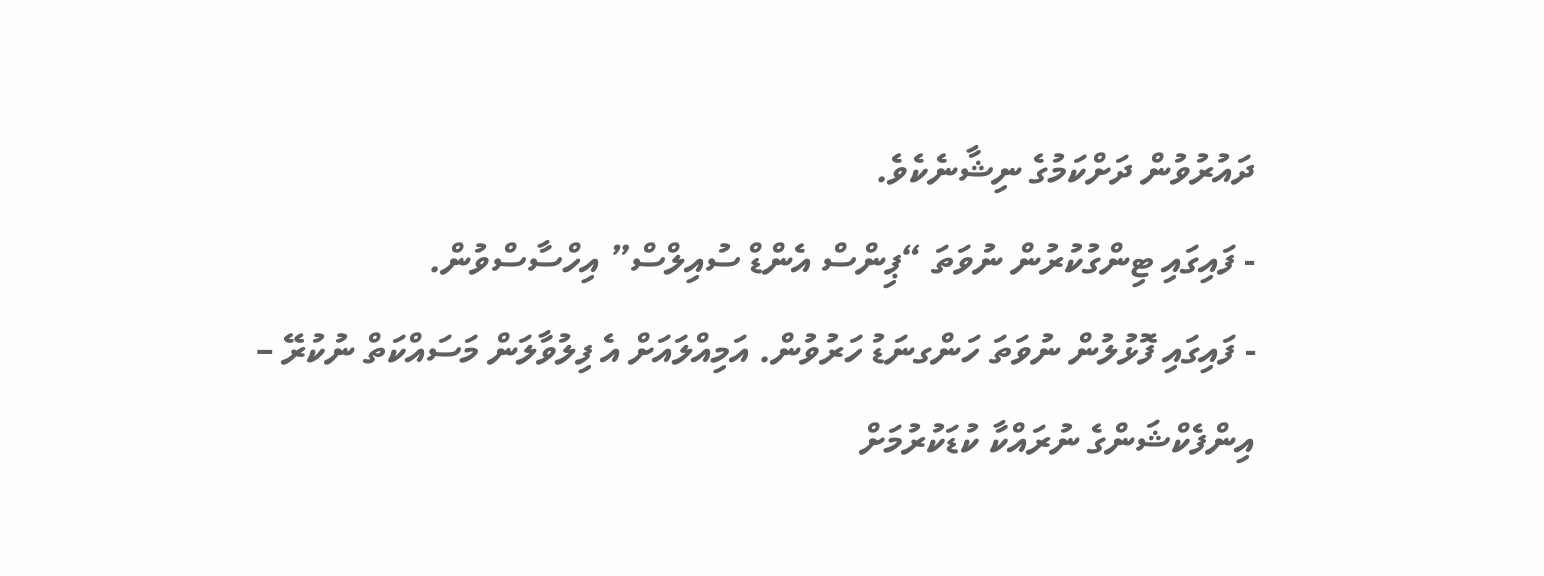ދައުރުވުން ދަށްކަމުގެ ނިޝާނެކެވެ.
- ފައިގައި ޓިންގުކުރުން ނުވަތަ “ޕިންސް އެންޑް ސުއިލްސް” އިހްސާސްވުން.
- ފައިގައި ފޮޅުލުން ނުވަތަ ހަންގނަޑު ހަރުވުން. އަމިއްލައަށް އެ ފިލުވާލަން މަސައްކަތް ނުކުރޭ – އިންފެކްޝަންގެ ނުރައްކާ ކުޑަކުރުމަށް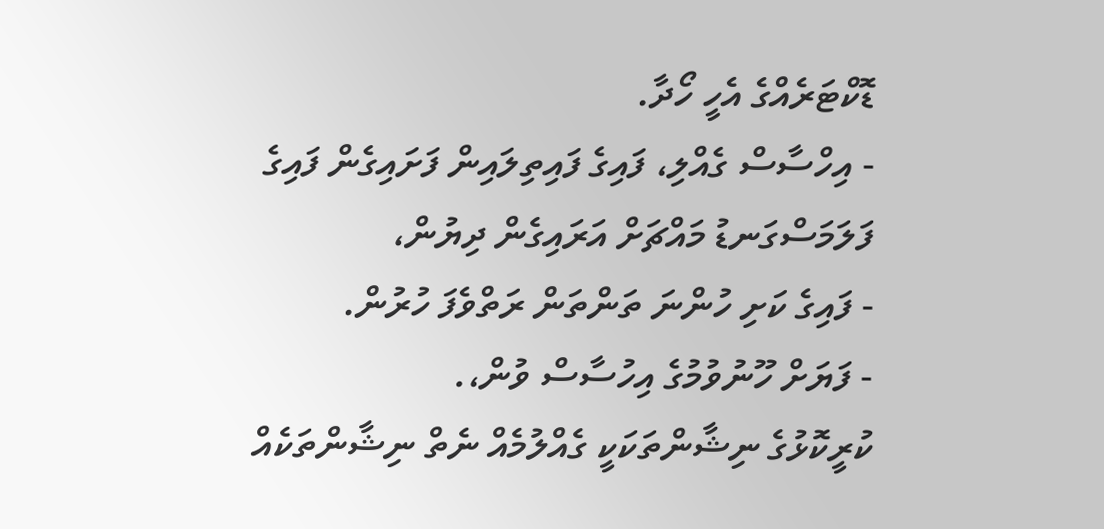ޑޮކްޓަރެއްގެ އެހީ ހޯދާ.
- އިހްސާސް ގެއްލި، ފައިގެ ފައިތިލައިން ފަށައިގެން ފައިގެ ފަލަމަސްގަނޑު މައްޗަށް އަރައިގެން ދިޔުން،
- ފައިގެ ކަށި ހުންނަ ތަންތަން ރަތްވެފަ ހުރުން.
- ފަޔަށް ހޫނުވުމުގެ އިހުސާސް ވުން،.
ކުރީކޮޅުގެ ނިޝާންތަކަކީ ގެއްލުމެއް ނެތް ނިޝާންތަކެއް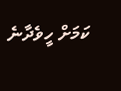ކަމަށް ހީވެދާނެ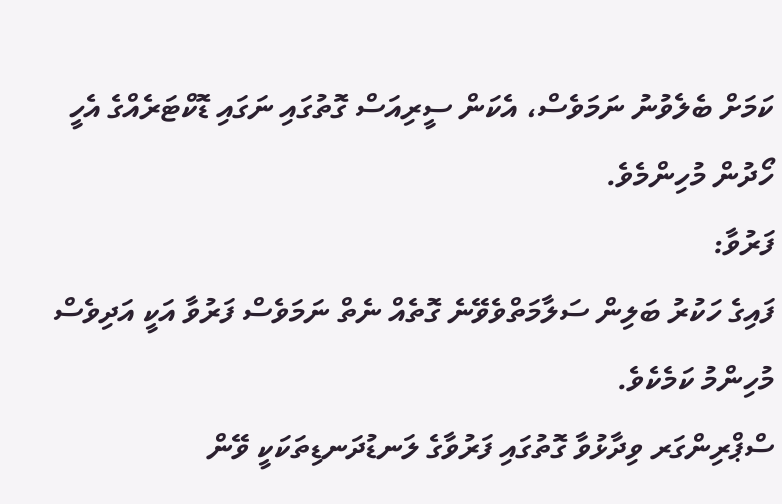ކަމަށް ބެލެވުނު ނަމަވެސް، އެކަން ސީރިއަސް ގޮތުގައި ނަގައި ޑޮކްޓަރެއްގެ އެހީ ހޯދުން މުހިންމެވެ.
ފަރުވާ:
ފައިގެ ހަކުރު ބަލިން ސަލާމަތްވެވޭނެ ގޮތެއް ނެތް ނަމަވެސް ފަރުވާ އަކީ އަދިވެސް މުހިންމު ކަމެކެވެ.
ސްޕްރިންގަރ ވިދާޅުވާ ގޮތުގައި ފަރުވާގެ ލަނޑުދަނޑިތަކަކީ ވޭން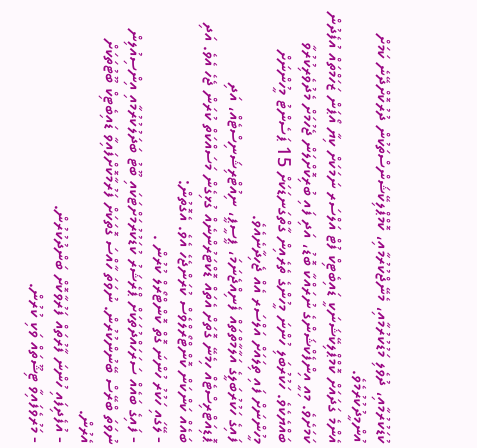ކުޑަކުރުމާއި، ދުވެލި މަޑުކުރުމާއި، މެނޭޖްކުރުމާއި، ކޮމްޕްލިކޭޝަންސްތަކުން ދުރުކޮށްދޭނެ ކަމަށް އުންމީދުކުރުމެވެ.
އެންމެ ގަދައަށް ކޮމްޕްލިކޭޝަނަކީ ޑައިބެޓިކް ފުޓް އަލްސަރ ނަމަކަށް ކިޔާ އޯޕަން ޒަހަމްތައް އުފެދުން ކަމަށެވެ. މިއީ އިންފެކްޝަންގެ ނުރައްކާ ބޮޑު، އަދި ފައި ބުރިކޮށްލަން ޖެހުމަށް މެދުވެރިކުރުވާ ބައްޔެކެވެ. ހަކުރުބަލި ހުންނަ މީހުންގެ ތެރެއިން ގާތްގަނޑަކަށް 15 ޕަސެންޓު މީހުންނަށް މީހުންނަށް ފައި ތިލައަށް އަލްސަރ އެއް ޖެހިދާނެއެވެ.
ފައިގެ ހަކުރުބަލީގެ އަލާމާތްތައް ފެނިއްޖެނަމަ، ޕީސީޕީ، ނިއުޓްރިޝަނިސްޓެއް، އަދި ޕޮޑިއަޓްރިސްޓެއް ހިމެނޭ ގޮތަށް އެތައް ޑޮކްޓަރުންނެއް ގުޅިގެން މަސައްކަތް ކުރަން ޖެހެ އެވެ. އަދި ބައެއް ކަންކަން ކޮންޓްރޯލްވެސް ކުރަންޖެހެ އެވެ. އެގޮތުން:
- ލޭގައި ހަކުރު ހުންނަ ގޮތް ކޮންޓްރޯލް ކުރުން .
- ފައިގެ ބައެއް ސަރަހައްދުތަކަށް ޕްރެޝަރު ކުޑަކުރުމަށްޓަކައި ބޫޓު ބަދަލުކުރުމާއި އިންސިއުލިން ނުވަތަ ބްރޭސް ބޭނުންކުރުން. ނުވަތަ ހާއްސަ ގޮތަކަށް ފަރުމާކޮށްފައިވާ ޑައިބެޓިކް ބޫޓުތަކަށް އެރުން.
- އުފެދިފައި ހުންނަ ފާރުތައް ފަރުވާކޮށް ބަންދުކުރުން.
- މަރުވެފައިވާ ޓިޝޫތައް ވަކި ކުރުން.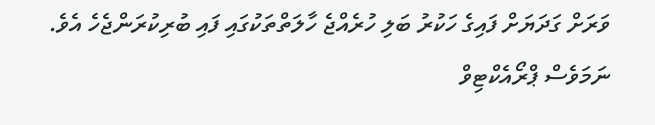ވަރަށް ގަދަޔަށް ފައިގެ ހަކުރު ބަލި ހުރެއްޖެ ހާލަތްތަކުގައި ފައި ބުރިކުރަންޖެހެ އެވެ. ނަމަވެސް ޕްރޯއެކްޓިވް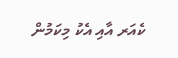ކެއަރ އާއި އެކު މިކަމުން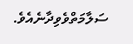ސަލާމަތްވެވިދާނެއެވެ.